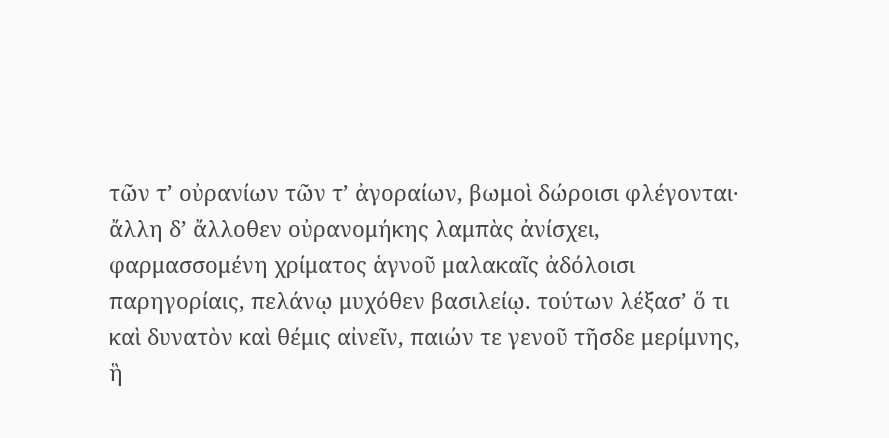τῶν τʼ οὐρανίων τῶν τʼ ἀγοραίων, βωμοὶ δώροισι φλέγονται· ἄλλη δʼ ἄλλοθεν οὐρανομήκης λαμπὰς ἀνίσχει, φαρμασσομένη χρίματος ἁγνοῦ μαλακαῖς ἀδόλοισι παρηγορίαις, πελάνῳ μυχόθεν βασιλείῳ. τούτων λέξασʼ ὅ τι καὶ δυνατὸν καὶ θέμις αἰνεῖν, παιών τε γενοῦ τῆσδε μερίμνης, ἣ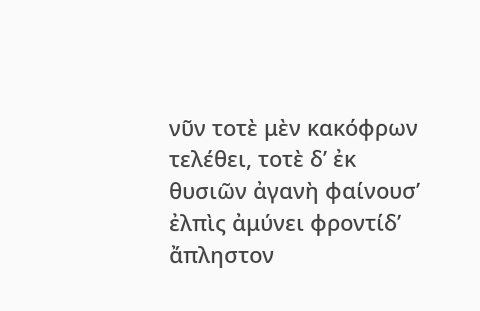νῦν τοτὲ μὲν κακόφρων τελέθει, τοτὲ δʼ ἐκ θυσιῶν ἀγανὴ φαίνουσʼ ἐλπὶς ἀμύνει φροντίδʼ ἄπληστον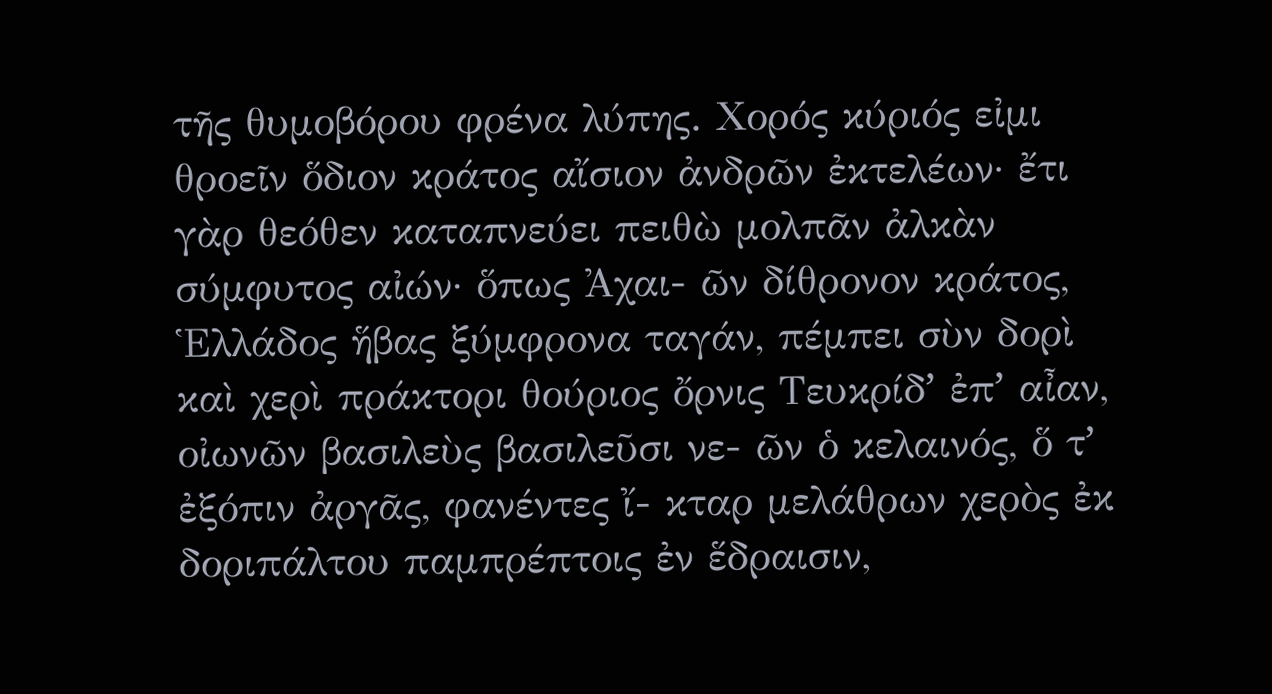τῆς θυμοβόρου φρένα λύπης. Χορός κύριός εἰμι θροεῖν ὅδιον κράτος αἴσιον ἀνδρῶν ἐκτελέων· ἔτι γὰρ θεόθεν καταπνεύει πειθὼ μολπᾶν ἀλκὰν σύμφυτος αἰών· ὅπως Ἀχαι- ῶν δίθρονον κράτος, Ἑλλάδος ἥβας ξύμφρονα ταγάν, πέμπει σὺν δορὶ καὶ χερὶ πράκτορι θούριος ὄρνις Τευκρίδʼ ἐπʼ αἶαν, οἰωνῶν βασιλεὺς βασιλεῦσι νε- ῶν ὁ κελαινός, ὅ τʼ ἐξόπιν ἀργᾶς, φανέντες ἴ- κταρ μελάθρων χερὸς ἐκ δοριπάλτου παμπρέπτοις ἐν ἕδραισιν,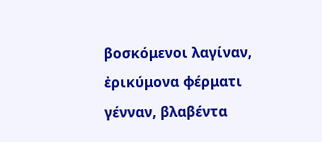βοσκόμενοι λαγίναν, ἐρικύμονα φέρματι γένναν, βλαβέντα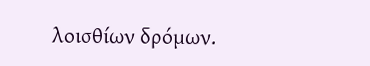λοισθίων δρόμων.